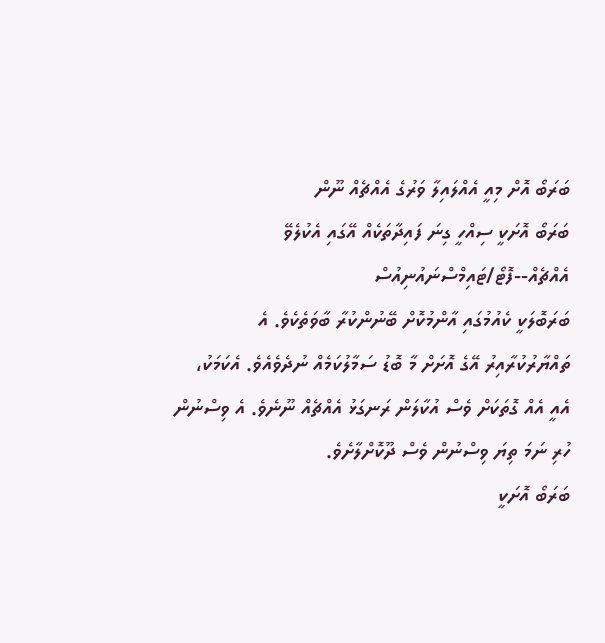ބަރަބޯ އޮށް މިއީ އެއްލައިލާ ވަރުގެ އެއްޗެއް ނޫން
ބަރަބޯ އޮށަކީ ސިއްހީ ގިނަ ފައިދާތަކެއް އޭގައި އެކުލެވޭ އެއްޗެއް--ފޮޓޯ/ޓައިމްސްނައުނިއުސް
ބަރަބޮލަކީ ކެއުމުގައި އާންމުކޮށް ބޭނުންކުރާ ބާވަތެކެވެ. އެ ތައްޔާރުކުރާއިރު އޭގެ އޮށަށް މާ ބޮޑު ސަމާލުކަމެއް ނުދެވެއެވެ. އެކަމަކު، އެއީ އެއް ގޮތަކަށް ވެސް އުކާލަން ރަނގަޅު އެއްޗެއް ނޫނެވެ. އެ ވިސްނުން ހުރި ނަމަ ތިޔަ ވިސްނުން ވެސް ދޫކޮށްލާށެވެ.
ބަރަބޯ އޮށަކީ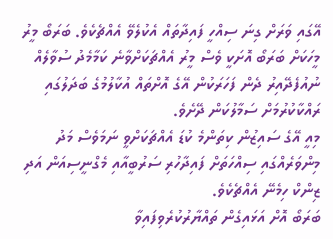އޭގައި ވަރަށް ގިނަ ސިއްހީ ފައިދާތައް އެކުލެވޭ އެއްޗެކެވެ. ބަރަބޯ މީރު މީހަކަށް ބަރަބޯ އޮށަކީ ވެސް މީރު އެއްޗަކަށްވާނެ ކަމާމެދު ސުވާލެއް ނުއުފެދޭއިރު ދެން ފަހަރަކުން އޭގެ އޮށްތައް އުކާލުމުގެ ބަދަލުގައި ރައްކާކުރުމަށް ސަމާލުކަން ދޭށެވެ.
މިއީ އޭގެ ސައިޒުން ކިތަންމެ ކުޑަ އެއްޗަކަށްވީ ނަމަވެސް މަދު މިންވަރެއްގައި ސިއްހަތަށް ފައިދާހުރި ސަރުބީއާއި މެގްނީސިއަން އަދި ޒިންކް ހިމެނޭ އެއްޗެކެވެ.
ބަރަބޯ އޮށް އަޅައިގެން ތައްޔާރުކުރެވިފައިވާ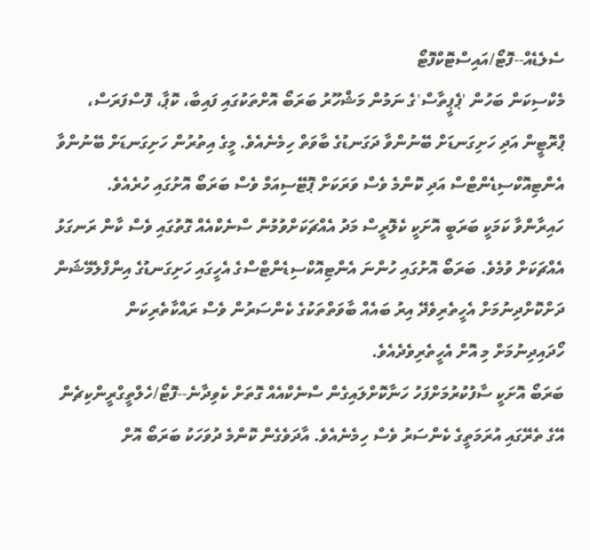ސެލެޑެއް--ފޮޓޯ/އައިސްޓޮކްފޮޓޯ
މެކްސިކަން ބަހުން 'ޕެޕީތާސް'ގެ ނަމުން މަޝްހޫރު ބަރަބޯ އޮށްތަކުގައި ފައިބާ، ކޮޕާ، ފޮސްފަރަސް، ޕްރޮޓީން އަދި ހަށިގަނޑަށް ބޭނުންވާ ދަގަނޑުގެ ބާވަތް ހިމެނެއެވެ. މީގެ އިތުރުން ހަށިގަނޑަށް ބޭނުންވާ އެންޓިއޮކްސިޑެންޓްސް އަދި ކޮންމެ ވެސް ވަރަކަށް ޕޮޓޭސިއަމް ވެސް ބަރަބޯ އޮށުގައި ހުރެއެވެ.
ހައިރާންވާ ކަމަކީ ބަރަބީ އޮށަކީ ކެލޮރީސް މަދު އެއްޗަކަށްވުމުން ސްނެކްއެއް ގޮތުގައި ވެސް ކާން ރަނގަޅު އެއްޗަކަށް ވުމެވެ. ބަރަބޯ އޮށުގައި ހުންނަ އެންޓިއޮކްސިޑެންޓްސްގެ އެހީގައި ހަށިގަނޑުގެ އިންފްލެމޭޝަން ދަށްކޮށްދިނުމަށް އެހީތެރިވެދޭ އިރު ބައެއް ބާވަތްތަކުގެ ކެންސަރުން ވެސް ރައްކާތެރިކަން ހޯދައިދިނުމަށް މި އޮށް އެހީތެރިވެދެއެވެ.
ބަރަބޯ އޮށަކީ ސާފުކުރުމަށްފަހު ހަނާކޮށްލައިގެން ސްނެކްއެއް ގޮތަށް ކެވިދާނެ--ފޮޓޯ/ހެލްތީގްރީންކިޗެން
އޭގެ ތެރޭގައި އުރަމަތީގެ ކެންސަރު ވެސް ހިމެނެއެވެ. އާދަވެގެން ކޮންމެ ދުވަހަކު ބަރަބޯ އޮށް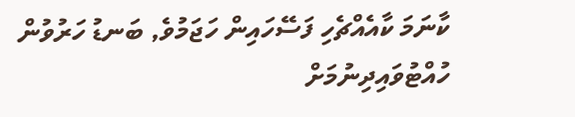ކާނަމަ ކާއެއްޗެހި ފަސޭހައިން ހަޖަމުވެ, ބަނޑު ހަރުވުން ހުއްޓުވައިދިނުމަށް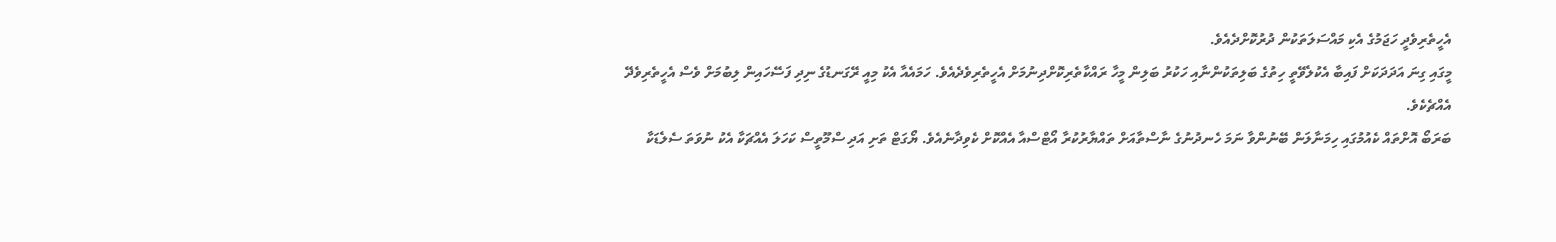އެހީތެރިވެދީ ހަޖަމުގެ އެކި މައްސަލަތަކުން ދުރުކޮށްދެއެވެ.
މީގައި ގިނަ އަދަދަކަށް ފައިބާ އެކުލެވޭތީ ހިތުގެ ބަލިތަކުންނާއި ހަކުރު ބަލިން މީހާ ރައްކާތެރިކޮށްދިނުމަށް އެހީތެރިވެދެއެވެ. ހަމައެއާ އެކު މިއީ ރޭގަނޑުގެ ނިދި ފަސޭހައިން ލިބުމަށް ވެސް އެހީތެރިވެދޭ އެއްޗެކެވެ.
ބަރަބޯ އޮށްތައް ކެއުމުގައި ހިމަނާލަން ބޭނުންވާ ނަމަ ހެނދުނުގެ ނާސްތާއަށް ތައްޔާރުކުރާ އޯޓްސްއާ އެއްކޮށް ކެވިދާނެއެވެ. ޔޯގަޓް ތަށި އަދި ސްމޫތީސް ކަހަލަ އެއްޗަކާ އެކު ނުވަތަ ސެލެޑަކާ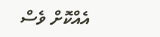އެއްކޮށް ވެސް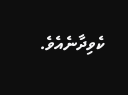ކެވިދާނެއެވެ.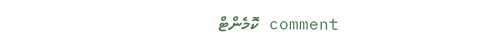comment ކޮމެންޓް